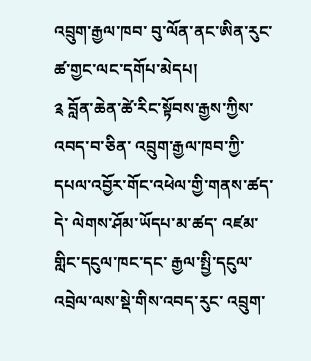འབྲུག་རྒྱལ་ཁབ་ བུ་ལོན་ནང་ཨིན་རུང་ ཚ་གྱང་ལང་དགོཔ་མེདཔ།
༉ བློན་ཆེན་ཚེ་རིང་སྟོབས་རྒྱས་ཀྱིས་འབད་བ་ཅིན་ འབྲུག་རྒྱལ་ཁབ་ཀྱི་ དཔལ་འབྱོར་གོང་འཕེལ་གྱི་གནས་ཚད་དེ་ ལེགས་ཤོམ་ཡོདཔ་མ་ཚད་ འཛམ་གླིང་དངུལ་ཁང་དང་ རྒྱལ་སྤྱི་དངུལ་འབྲེལ་ལས་སྡེ་གིས་འབད་རུང་ འབྲུག་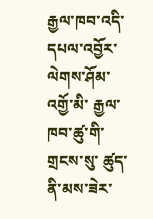རྒྱལ་ཁབ་འདི་ དཔལ་འབྱོར་ལེགས་ཤོམ་འགྱོ་མི་ རྒྱལ་ཁབ་ཚུ་གི་གྲངས་སུ་ ཚུད་ནི་མས་ཟེར་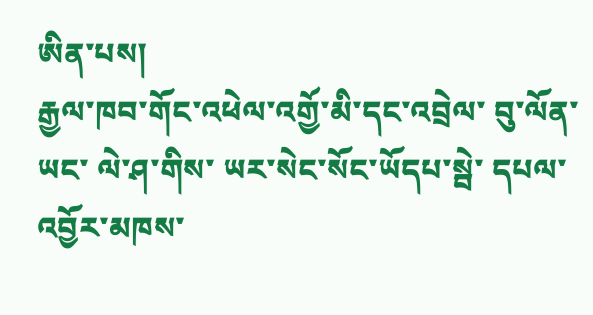ཨིན་པས།
རྒྱལ་ཁབ་གོང་འཕེལ་འགྱོ་མི་དང་འབྲེལ་ བུ་ལོན་ཡང་ ལེ་ཤ་གིས་ ཡར་སེང་སོང་ཡོདཔ་སྦེ་ དཔལ་འབྱོར་མཁས་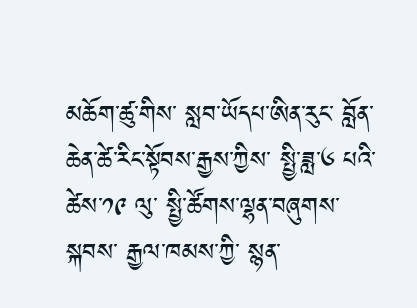མཆོག་ཚུ་གིས་ སླབ་ཡོདཔ་ཨིན་རུང་ བློན་ཆེན་ཚེ་རིང་སྟོབས་རྒྱས་ཀྱིས་ སྤྱི་ཟླ་༦ པའི་ཚེས་༡༩ ལུ་ སྤྱི་ཚོགས་ལྷན་བཞུགས་སྐབས་ རྒྱལ་ཁམས་ཀྱི་ སྙན་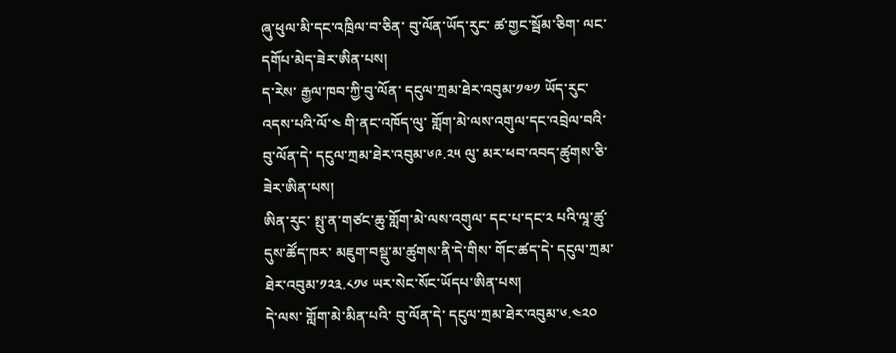ཞུ་ཕུལ་མི་དང་འཁྲིལ་བ་ཅིན་ བུ་ལོན་ཡོད་རུང་ ཚ་གྱང་སྦོམ་ཅིག་ ལང་དགོཔ་མེད་ཟེར་ཨིན་པས།
ད་རེས་ རྒྱལ་ཁབ་ཀྱི་བུ་ལོན་ དངུལ་ཀྲམ་ཐེར་འབུམ་༡༧༡ ཡོད་རུང་ འདས་པའི་ལོ་༤ གི་ནང་འཁོད་ལུ་ གློག་མེ་ལས་འགུལ་དང་འབྲེལ་བའི་ བུ་ལོན་དེ་ དངུལ་ཀྲམ་ཐེར་འབུམ་༦༩.༢༥ ལུ་ མར་ཕབ་འབད་ཚུགས་ཅི་ཟེར་ཨིན་པས།
ཨིན་རུང་ སྤུ་ན་གཙང་ཆུ་གློག་མེ་ལས་འགུལ་ དང་པ་དང་༢ པའི་ལཱ་ཚུ་ དུས་ཚོད་ཁར་ མཇུག་བསྡུ་མ་ཚུགས་ནི་དེ་གིས་ གོང་ཚད་དེ་ དངུལ་ཀྲམ་ཐེར་འབུམ་༡༢༣.༨༡༦ ཡར་སེང་སོང་ཡོདཔ་ཨིན་པས།
དེ་ལས་ གློག་མེ་མིན་པའི་ བུ་ལོན་དེ་ དངུལ་ཀྲམ་ཐེར་འབུམ་༦.༤༢༠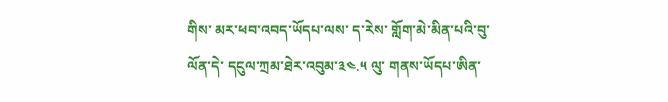གིས་ མར་ཕབ་འབད་ཡོདཔ་ལས་ ད་རེས་ གློག་མེ་མིན་པའི་བུ་ལོན་དེ་ དངུལ་ཀྲམ་ཐེར་འབུམ་༣༤.༥ ལུ་ གནས་ཡོདཔ་ཨིན་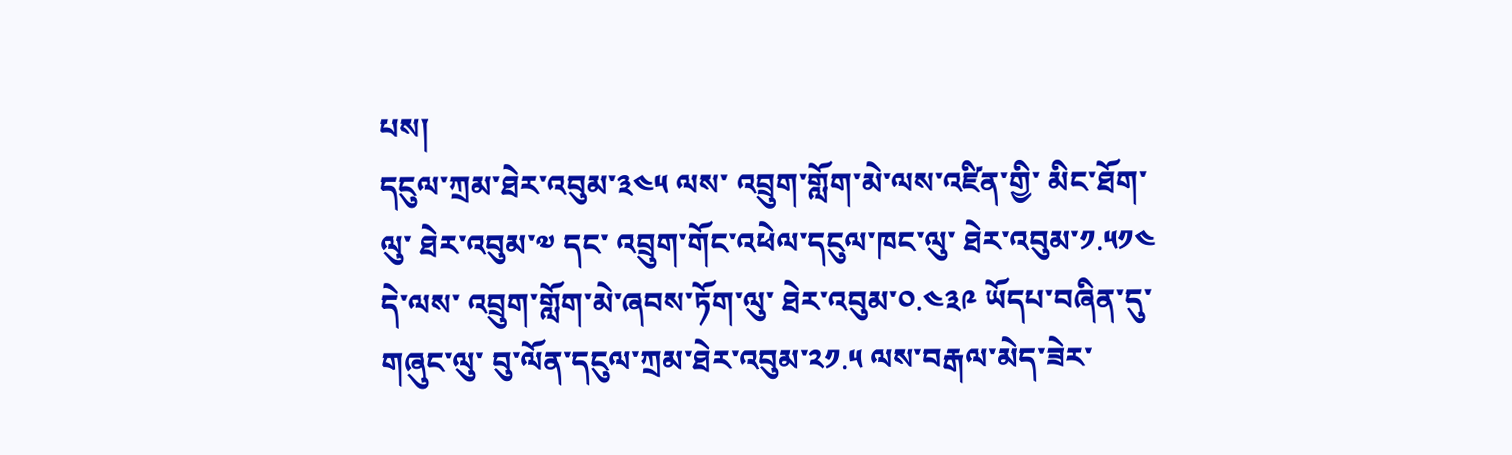པས།
དངུལ་ཀྲམ་ཐེར་འབུམ་༣༤༥ ལས་ འབྲུག་གློག་མེ་ལས་འཛིན་གྱི་ མིང་ཐོག་ལུ་ ཐེར་འབུམ་༧ དང་ འབྲུག་གོང་འཕེལ་དངུལ་ཁང་ལུ་ ཐེར་འབུམ་༡.༥༡༤ དེ་ལས་ འབྲུག་གློག་མེ་ཞབས་ཏོག་ལུ་ ཐེར་འབུམ་༠.༤༣༩ ཡོདཔ་བཞིན་དུ་ གཞུང་ལུ་ བུ་ལོན་དངུལ་ཀྲམ་ཐེར་འབུམ་༢༡.༥ ལས་བརྒལ་མེད་ཟེར་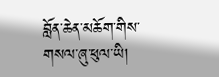བློན་ཆེན་མཆོག་གིས་གསལ་ཞུ་ཕུལ་ཡི།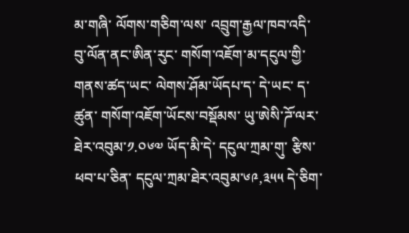མ་གཞི་ ལོགས་གཅིག་ལས་ འབྲུག་རྒྱལ་ཁབ་འདི་ བུ་ལོན་ནང་ཨིན་རུང་ གསོག་འཇོག་མ་དངུལ་གྱི་ གནས་ཚད་ཡང་ ལེགས་ཤོམ་ཡོདཔ་ད་ དེ་ཡང་ ད་ཚུན་ གསོག་འཇོག་ཡོངས་བསྡོམས་ ཡུ་ཨེསི་ཌོ་ལར་ ཐེར་འབུམ་༡.༠༦༧ ཡོད་མི་དེ་ དངུལ་ཀྲམ་གུ་ རྩིས་ཕབ་པ་ཅིན་ དངུལ་ཀྲམ་ཐེར་འབུམ་༦༩,༣༥༥ དེ་ཅིག་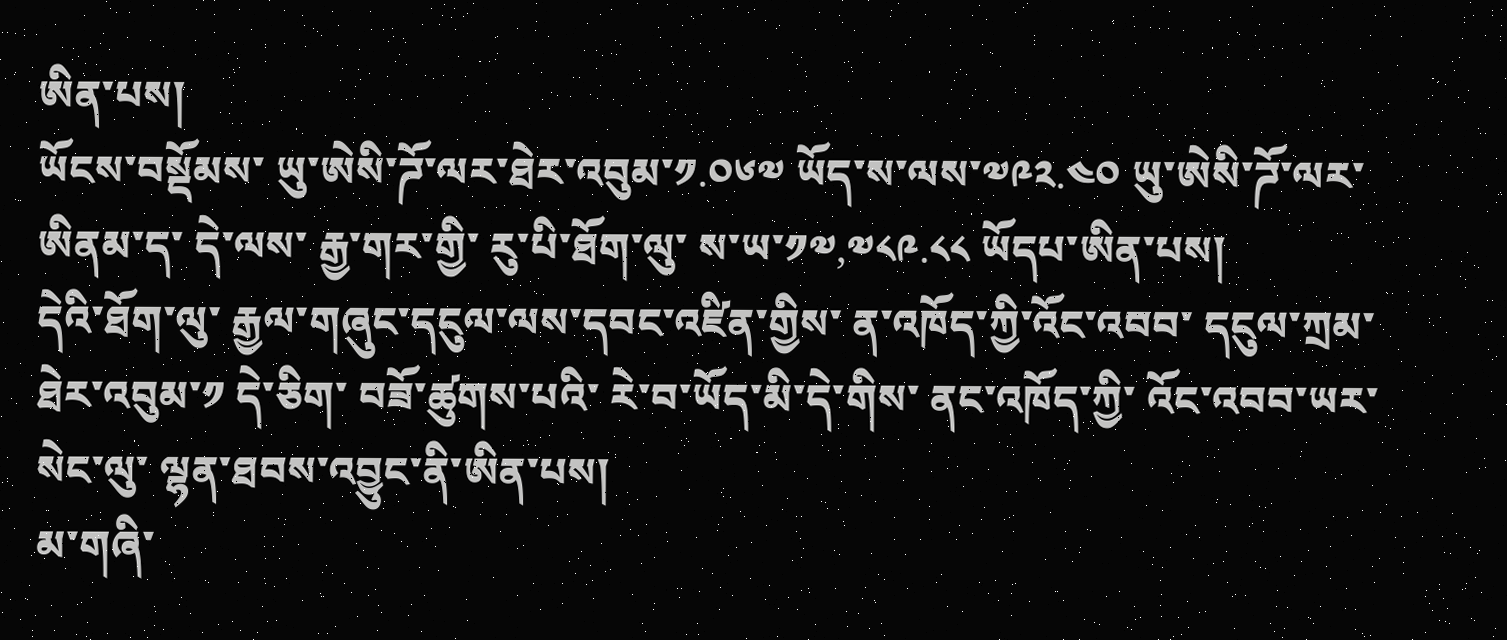ཨིན་པས།
ཡོངས་བསྡོམས་ ཡུ་ཨེསི་ཌོ་ལར་ཐེར་འབུམ་༡.༠༦༧ ཡོད་ས་ལས་༧༩༢.༤༠ ཡུ་ཨེསི་ཌོ་ལར་ཨིནམ་ད་ དེ་ལས་ རྒྱ་གར་གྱི་ རུ་པི་ཐོག་ལུ་ ས་ཡ་༡༧,༧༨༩.༨༨ ཡོདཔ་ཨིན་པས།
དེའི་ཐོག་ལུ་ རྒྱལ་གཞུང་དངུལ་ལས་དབང་འཛིན་གྱིས་ ན་འཁོད་ཀྱི་འོང་འབབ་ དངུལ་ཀྲམ་ཐེར་འབུམ་༡ དེ་ཅིག་ བཟོ་ཚུགས་པའི་ རེ་བ་ཡོད་མི་དེ་གིས་ ནང་འཁོད་ཀྱི་ འོང་འབབ་ཡར་སེང་ལུ་ ལྷན་ཐབས་འབྱུང་ནི་ཨིན་པས།
མ་གཞི་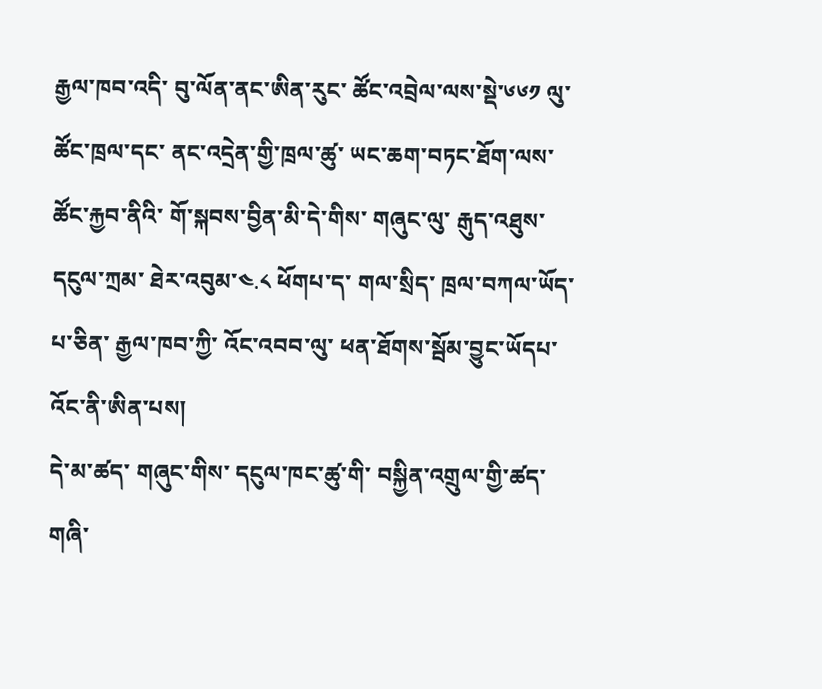རྒྱལ་ཁབ་འདི་ བུ་ལོན་ནང་ཨིན་རུང་ ཚོང་འབྲེལ་ལས་སྡེ་༦༦༡ ལུ་ ཚོང་ཁྲལ་དང་ ནང་འདྲེན་གྱི་ཁྲལ་ཚུ་ ཡང་ཆག་བཏང་ཐོག་ལས་ ཚོང་རྐྱབ་ནིའི་ གོ་སྐབས་བྱིན་མི་དེ་གིས་ གཞུང་ལུ་ རྒུད་འཐུས་དངུལ་ཀྲམ་ ཐེར་འབུམ་༤.༨ ཕོགཔ་ད་ གལ་སྲིད་ ཁྲལ་བཀལ་ཡོད་པ་ཅིན་ རྒྱལ་ཁབ་ཀྱི་ འོང་འབབ་ལུ་ ཕན་ཐོགས་སྦོམ་བྱུང་ཡོདཔ་ འོང་ནི་ཨིན་པས།
དེ་མ་ཚད་ གཞུང་གིས་ དངུལ་ཁང་ཚུ་གི་ བསྐྱིན་འགྲུལ་གྱི་ཚད་གཞི་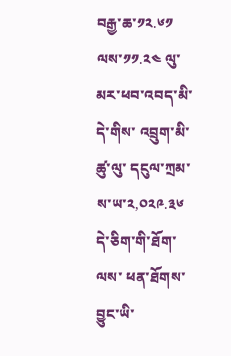བརྒྱ་ཆ་༡༢.༦༡ ལས་༡༡.༢༤ ལུ་ མར་ཕབ་འབད་མི་དེ་གིས་ འབྲུག་མི་ཚུ་ལུ་ དངུལ་ཀྲམ་ས་ཡ་༢,༠༢༩.༣༦ དེ་ཅིག་གི་ཐོག་ལས་ ཕན་ཐོགས་བྱུང་ཡི་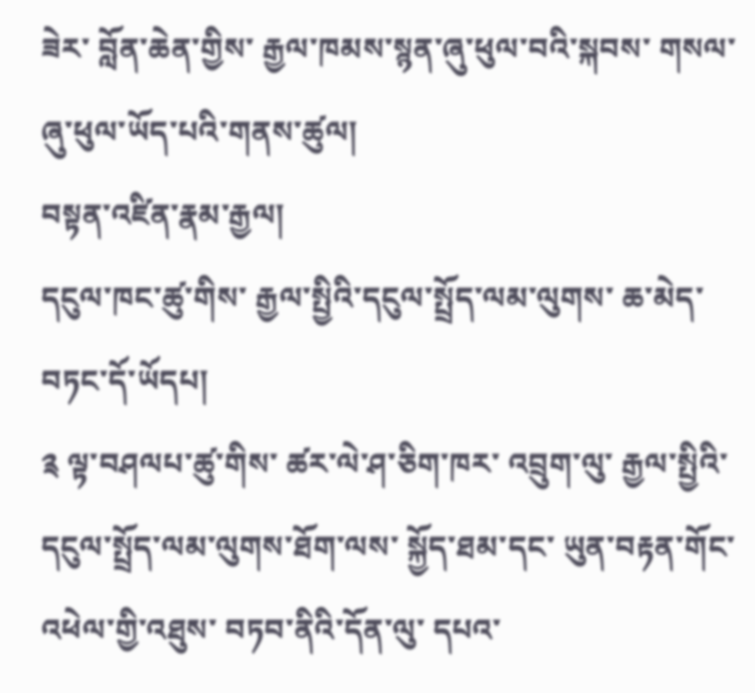ཟེར་ བློན་ཆེན་གྱིས་ རྒྱལ་ཁམས་སྙན་ཞུ་ཕུལ་བའི་སྐབས་ གསལ་ཞུ་ཕུལ་ཡོད་པའི་གནས་ཚུལ།
བསྟན་འཛིན་རྣམ་རྒྱལ།
དངུལ་ཁང་ཚུ་གིས་ རྒྱལ་སྤྱིའི་དངུལ་སྤྲོད་ལམ་ལུགས་ ཆ་མེད་བཏང་དོ་ཡོདཔ།
༉ ལྟ་བཤལཔ་ཚུ་གིས་ ཚར་ལེ་ཤ་ཅིག་ཁར་ འབྲུག་ལུ་ རྒྱལ་སྤྱིའི་དངུལ་སྤྲོད་ལམ་ལུགས་ཐོག་ལས་ སྐྱོད་ཐམ་དང་ ཡུན་བརྟན་གོང་འཕེལ་གྱི་འཐུས་ བཏབ་ནིའི་དོན་ལུ་ དཔའ་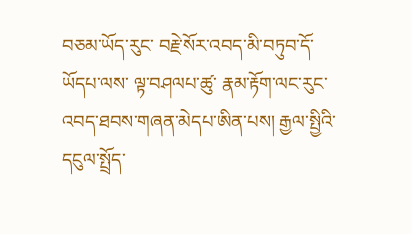བཅམ་ཡོད་རུང་ བརྗེ་སོར་འབད་མི་བཏུབ་དོ་ཡོདཔ་ལས་ ལྟ་བཤལཔ་ཚུ་ རྣམ་རྟོག་ལང་རུང་ འབད་ཐབས་གཞན་མེདཔ་ཨིན་པས། རྒྱལ་སྤྱིའི་དངུལ་སྤྲོད་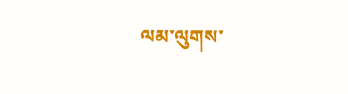ལམ་ལུགས་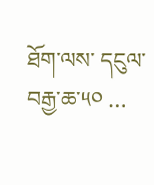ཐོག་ལས་ དངུལ་བརྒྱ་ཆ་༥༠ …